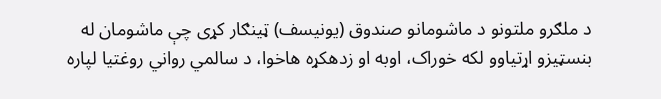د ملګرو ملتونو د ماشومانو صندوق (یونیسف) ټینګار کړی چې ماشومان له بنسټیزو اړتیاوو لکه خوراک، اوبه او زدهکړه هاخوا، د سالمي رواني روغتیا لپاره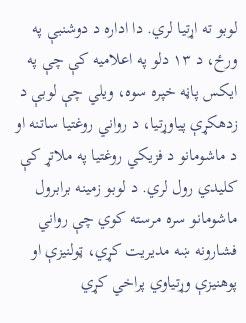لوبو ته اړتیا لري. دا اداره د دوشنبې په ورځ، د ۱۳ دلو په اعلامیه کې چې په ایکس پاڼه خپره سوه، ویلي چې لوبې د زدهکړې پیاوړتیا، د رواني روغتیا ساتنه او د ماشومانو د فزیکي روغتیا په ملاتړ کې کلیدي رول لري. د لوبو زمینه برابرول ماشومانو سره مرسته کوي چې رواني فشارونه ښه مدیریت کړي، ټولنیزې او پوهنیزې وړتیاوي پراخي کړي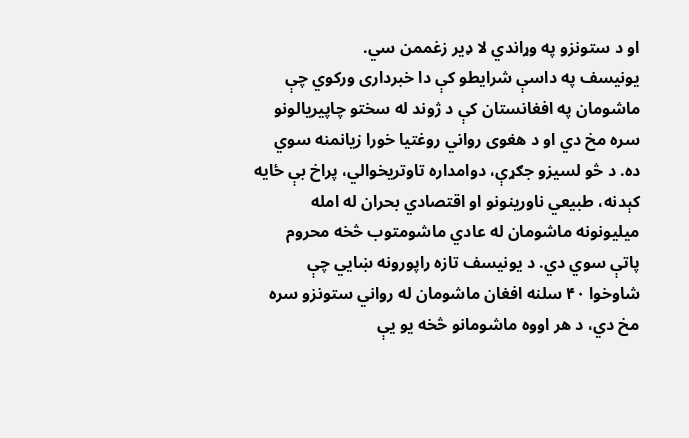او د ستونزو په وړاندي لا ډیر زغممن سي.
یونیسف په داسې شرایطو کې دا خبرداری ورکوي چې ماشومان په افغانستان کې د ژوند له سختو چاپیریالونو سره مخ دي او د هغوی رواني روغتیا خورا زیانمنه سوي ده. د څو لسیزو جګړې، دوامداره تاوتریخوالي، پراخ بې ځایه کېدنه، طبیعي ناورینونو او اقتصادي بحران له امله میلیونونه ماشومان له عادي ماشومتوب څخه محروم پاتې سوي دي. د یونیسف تازه راپورونه ښايي چې شاوخوا ۴۰ سلنه افغان ماشومان له رواني ستونزو سره مخ دي، د هر اووه ماشومانو څخه یو یې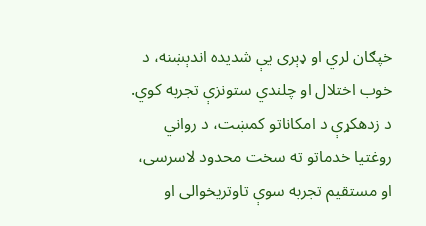خپګان لري او ډېری یې شدیده اندېښنه، د خوب اختلال او چلندي ستونزې تجربه کوي. د زدهکړې د امکاناتو کمښت، د رواني روغتیا خدماتو ته سخت محدود لاسرسی، او مستقیم تجربه سوې تاوتریخوالی او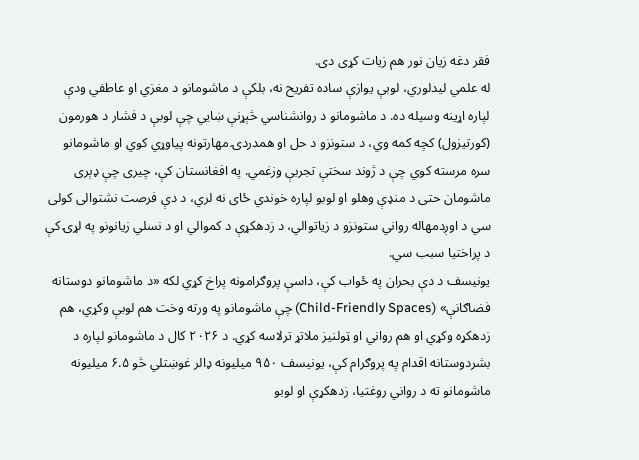فقر دغه زیان نور هم زیات کړی دی.
له علمي لیدلوري، لوبې یوازې ساده تفریح نه، بلکې د ماشومانو د مغزي او عاطفي ودې لپاره اړینه وسیله ده. د ماشومانو د روانشناسي څېړنې ښايي چې لوبې د فشار د هورمون (کورتیزول) کچه کمه وي، د ستونزو د حل او همدردۍ مهارتونه پیاوړي کوي او ماشومانو سره مرسته کوي چې د ژوند سختې تجربې وزغمي. په افغانستان کې، چیری چې ډېری ماشومان حتی د منډې وهلو او لوبو لپاره خوندي ځای نه لري، د دې فرصت نشتوالی کولی سي د اوږدمهاله رواني ستونزو د زیاتوالي، د زدهکړې د کموالي او د نسلي زیانونو په لړۍ کې د پراختیا سبب سي.
یونیسف د دې بحران په ځواب کې، داسې پروګرامونه پراخ کړي لکه «د ماشومانو دوستانه فضاګانې» (Child-Friendly Spaces) چې ماشومانو په ورته وخت هم لوبې وکړي، هم زدهکړه وکړي او هم رواني او ټولنیز ملاتړ ترلاسه کړي. د ۲۰۲۶ کال د ماشومانو لپاره د بشردوستانه اقدام په پروګرام کې، یونیسف ۹۵۰ میلیونه ډالر غوښتلي څو ۶.۵ میلیونه ماشومانو ته د رواني روغتیا، زدهکړې او لوبو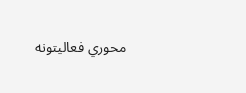محوري فعالیتونه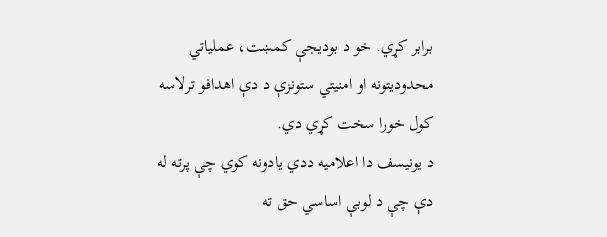برابر کړي. خو د بودیجې کمښت، عملیاتي محدودیتونه او امنیتي ستونزې د دې اهدافو ترلاسه کول خورا سخت کړي دي.
د یونیسف دا اعلامیه ددي یادونه کوي چې پرته له دې چې د لوبې اساسي حق ته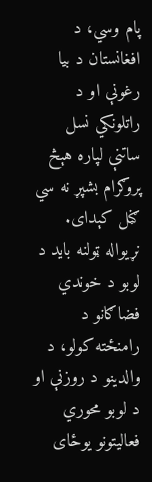پام وسي، د افغانستان د بیا رغونې او د راتلونکي نسل ساتنې لپاره هېڅ پروګرام بشپړ نه سي ګڼل کېدای. نړیواله ټولنه باید د لوبو د خوندي فضاګانو د رامنځته کولو، د والدینو د روزنې او د لوبو محوري فعالیتونو یوځای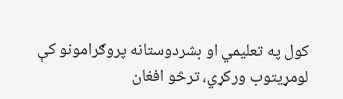کول په تعلیمي او بشردوستانه پروګرامونو کې لومړیتوب ورکړي، ترڅو افغان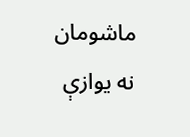ماشومان نه یوازې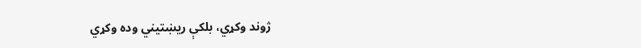ژوند وکړي، بلکې ریښتیني وده وکړي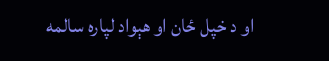او د خپل ځان او هېواد لپاره سالمه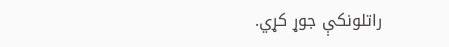راتلونکې جوړ کړي.